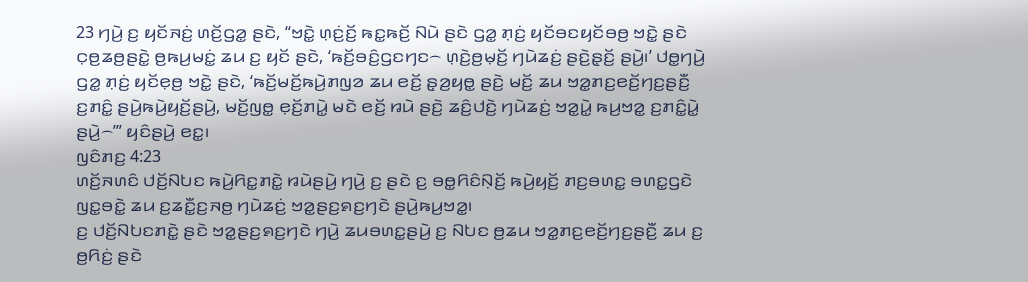23 ꤚꤣꤧ꤬ ꤢ꤬ ꤟꤢꤩꤏꤢꤦ꤬ ꤛꤢꤩ꤬ꤞꤤ꤭ ꤔꤢꤧ, “ꤠꤢꤧ꤭ ꤛ꤫ꤢꤦ꤬ꤢꤩ꤬ ꤒꤢ꤭ꤒꤢꤩ꤬ ꤡꤣꤧ ꤔꤢꤧ ꤞꤤ꤭ ꤊ꤫ꤢꤦ꤬ ꤟꤢꤩꤋꤢꤟꤢꤩꤋꤥ꤬ ꤠꤢꤧ꤭ ꤔꤢꤧ ꤍ꤫ꤥ꤬ꤘꤥ꤬ꤔꤢꤧ꤭ ꤥ꤬ꤒꤣ꤬ꤗꤢꤦ꤭ ꤘꤣ ꤢ꤬ ꤟꤢꤩ ꤔꤢꤧ, ‘ꤒꤢꤩ꤬ꤋꤢꤨ꤬ꤞꤢꤚꤢ꤮ ꤛ꤫ꤢꤧ꤬ꤥ꤬ꤗ꤫ꤢꤩ꤬ ꤚꤣꤧꤘꤢꤦ꤬ ꤔꤢꤧ꤬ꤔ꤫ꤢꤩ꤬ ꤔꤣꤧ꤬꤯’ ꤓꤥ꤭ꤚꤣꤧ꤬ ꤞꤤ꤭ ꤊ꤫ꤢꤦ꤬ ꤟꤢꤩꤕ꤫ꤥ꤬ ꤠꤢꤧ꤭ ꤔꤢꤧ, ‘ꤒꤢꤩ꤬ꤗꤢꤩ꤬ꤒꤣꤧ꤬ꤊꤜꤤ ꤘꤣ ꤕꤢꤩ꤬ ꤔ꤫ꤤ꤬ꤟꤥ꤭ ꤔꤢꤧ꤬ ꤗꤢꤩ꤬ ꤘꤣ ꤠꤤ꤭ꤊꤢ꤬ꤕꤢꤩ꤬ꤚꤢ꤬ꤔꤢꤪ꤬ ꤢ꤬ꤊꤢꤨ꤭ ꤔꤣꤧ꤬ꤒꤣꤧ꤬ꤟꤢꤩ꤬ꤔꤣꤧ꤬, ꤗꤢꤩ꤬ꤜꤥ꤭ ꤕ꤫ꤢꤩ꤬ꤊꤣꤧ꤭ ꤗꤢꤧ ꤕꤢꤩ꤬ ꤙꤣꤧ ꤔꤢꤧ꤬ ꤘꤢꤨ꤬ꤓꤢꤧ꤬ ꤚꤣꤧꤘꤢꤦ꤬ ꤠꤤ꤭ꤣꤧ꤭ ꤒꤣ꤬ꤠꤤ꤭ ꤢ꤬ꤊꤢꤨ꤭ꤣꤧ꤭ ꤔꤣꤧ꤬꤮’” ꤟꤢꤨꤔꤣꤧ꤬ ꤕꤢ꤭꤯
ꤜꤢꤨꤊꤢ꤬ 4:23
ꤛꤢꤩ꤬ꤏꤛꤢꤨ ꤓꤢꤩ꤬ꤡꤝꤢ ꤒꤣꤧ꤬ꤖꤢ꤭ꤊꤢꤧ꤭ ꤙꤣꤧꤔꤣꤧ꤬ ꤚꤣꤧ꤬ ꤢ꤬ ꤔꤢꤧ ꤢ꤬ ꤋꤥ꤭ꤖꤢꤨꤡ꤫ꤢꤩ꤬ ꤒꤣꤧ꤬ꤟꤢꤩ꤬ ꤊꤢ꤬ꤋꤛꤢ꤭ ꤋꤛꤢ꤭ꤞꤢꤧ ꤜꤢ꤭ꤋꤢꤧ꤭ ꤘꤣ ꤢ꤬ꤘꤢꤪ꤭ꤢ꤬ꤏꤥ꤬ ꤚꤣꤧꤘꤢꤦ꤬ ꤠꤤ꤭ꤔꤢ꤬ꤎꤢ꤬ꤚꤢꤧ ꤔꤣꤧ꤬ꤒꤣ꤬ꤠꤤ꤭꤯
ꤢ꤬ ꤓꤢꤩ꤬ꤡꤝꤢꤊꤢꤧ꤭ ꤔꤢꤧ ꤠꤤ꤭ꤔꤢ꤬ꤎꤢ꤬ꤚꤢꤧ ꤚꤣꤧ꤬ ꤘꤣꤋꤛꤢ꤭ꤔꤣꤧ꤬ ꤢ꤬ ꤡꤝꤢ ꤥ꤬ꤘꤣ ꤠꤤ꤭ꤊꤢ꤬ꤕꤢꤩ꤬ꤚꤢ꤬ꤔꤢꤪ꤬ ꤘꤣ ꤢ꤬ ꤥ꤬ꤖꤢꤦ꤬ ꤔꤢꤧ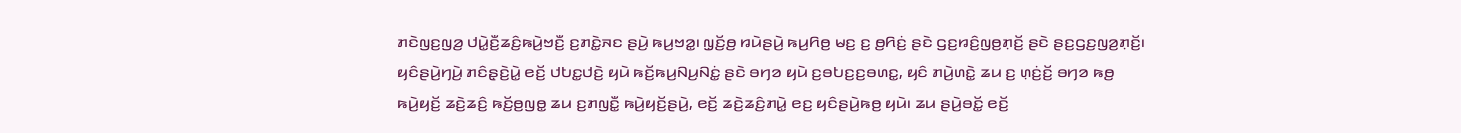ꤊꤢꤧꤜꤢ꤬ꤜꤤ꤬ ꤓꤣꤧ꤭ꤢꤪ꤬ꤘꤢꤨ꤬ꤒꤣꤧ꤬ꤠꤢꤪ꤬ ꤢ꤬ꤊꤢꤧ꤭ꤏꤢ ꤔꤣꤧ꤬ ꤒꤣ꤬ꤠꤤ꤭꤯ ꤜ꤫ꤢꤩ꤬ꤥ꤬ ꤙꤣꤧꤔꤣꤧ꤬ ꤒꤣ꤬ꤖꤥ꤬ ꤗꤢ꤬ ꤢ꤬ ꤥ꤬ꤖꤢꤦ꤬ ꤔꤢꤧ ꤞꤢ꤬ꤙꤢꤨ꤬ꤜꤥ꤬ꤊ꤫ꤢꤩ꤬ ꤔꤢꤧ ꤔꤢ꤬ꤞꤢ꤬ꤜꤤ꤬ꤊ꤫ꤢꤩ꤬꤯
ꤟꤢꤨꤔꤣꤧ꤬ꤚꤣꤧ꤬ ꤊꤢꤨꤔ꤫ꤢꤧ꤬ꤣꤧ꤭ ꤕꤢꤩ꤬ ꤓꤝꤢ꤭ꤓꤢꤧ꤬ ꤟꤣꤧ ꤒꤢꤩ꤬ꤒꤣ꤬ꤡꤣ꤬ꤡꤢꤦ꤭ ꤔꤢꤧ ꤋꤚꤤ ꤟꤣꤧ ꤢ꤬ꤋꤝꤢ꤬ꤢ꤬ꤋꤛꤢ꤭, ꤟꤢꤨ ꤊꤣꤧ꤬ꤛꤢꤧ꤭ ꤘꤣ ꤢ꤬ ꤛ꤫ꤢꤦ꤬ꤢꤩ꤬ ꤋꤚꤤ ꤒꤥ꤬ ꤒꤣꤧ꤬ꤟꤢꤩ꤬ ꤘꤢꤧ꤬ꤘꤢꤨ꤬ ꤒꤢꤩ꤬ꤥ꤬ꤜꤥ꤭ ꤘꤣ ꤢ꤬ꤊꤜꤢꤪ꤭ ꤒꤣꤧ꤬ꤟꤢꤩ꤬ꤔꤣꤧ꤬, ꤕꤢꤩ꤬ ꤘꤢꤧ꤬ꤘꤢꤨ꤬ꤊꤣꤧ꤭ ꤕꤢ꤬ ꤟꤢꤨꤔꤣꤧ꤬ꤒꤥ꤬ ꤟꤣꤧ꤯ ꤘꤣ ꤔꤣꤧ꤬ꤋꤢꤩ꤭ ꤕꤢꤩ꤬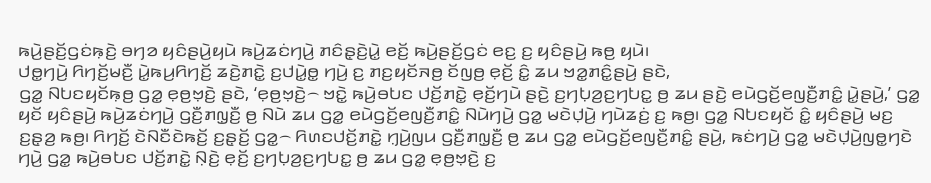ꤒꤣꤧ꤬ꤔꤢꤩ꤬ꤞꤢꤦꤒ꤫ꤢꤧ꤬ ꤋꤚꤤ ꤟꤢꤨꤔꤣꤧ꤬ꤟꤣꤧ ꤒꤣꤧ꤬ꤘꤢꤦꤚꤣꤧ꤬ ꤊꤢꤨꤔ꤫ꤢꤧ꤬ꤣꤧ꤭ ꤕꤢꤩ꤬ ꤒꤣꤧ꤬ꤔꤢꤩ꤬ꤞꤢꤦ ꤕꤢ꤬ ꤢ꤬ ꤟꤢꤨꤔꤣꤧ꤬ ꤒꤥ꤬ ꤟꤣꤧ꤯
ꤓꤥ꤭ꤚꤣꤧ꤬ ꤖꤚꤢꤩ꤬ꤗꤢꤪ꤬ ꤣꤧ꤭ꤒꤣ꤬ꤖꤚꤢꤩ꤬ ꤘꤢꤧ꤬ꤊꤢꤧ꤭ ꤢ꤬ꤓꤣꤧ꤭ꤥ꤭ ꤚꤣꤧ꤬ ꤢ꤬ ꤊꤢ꤬ꤟꤢꤩꤏꤥ꤬ ꤢꤩꤜꤥ꤬ ꤕ꤫ꤢꤩ꤬ ꤢꤨ꤭ ꤘꤣ ꤠꤤ꤭ꤊꤢꤨ꤭ꤔꤣꤧ꤬ ꤔꤢꤧ,
ꤞꤤ꤭ ꤡꤝꤢꤟꤢꤩꤒ꤫ꤥ꤬ ꤞꤤ꤭ ꤕ꤫ꤥ꤬ꤠ꤫ꤢꤧ꤬ ꤔꤢꤧ, ‘ꤕ꤫ꤥ꤬ꤠ꤫ꤢꤧ꤬꤮ ꤠꤢꤧ꤭ ꤒꤣꤧ꤬ꤋꤝꤢ ꤓꤢꤩ꤬ꤊꤢꤧ꤭ ꤕ꤫ꤢꤩ꤬ꤚꤣꤧ ꤔꤢꤧ꤬ ꤢ꤬ꤚꤝ꤫ꤤ꤬ꤢ꤬ꤚꤝꤢ꤭ ꤥ꤬ ꤘꤣ ꤔꤢꤧ꤬ ꤕꤣꤧꤞꤢꤩ꤬ꤕꤜꤢꤪ꤬ꤊꤢꤨ꤭ ꤣꤧ꤭ꤔꤣꤧ꤬,’ ꤞꤤ꤭ ꤟꤢꤩ ꤟꤢꤨꤔꤣꤧ꤬ ꤒꤣꤧ꤬ꤘꤢꤦꤚꤣꤧ꤬ ꤞꤢꤪ꤬ꤊꤜ꤫ꤢꤪ꤬ ꤥ꤬ ꤡꤣꤧ ꤘꤣ ꤞꤤ꤭ ꤕꤣꤧꤞꤢꤩ꤬ꤕꤜꤢꤪ꤬ꤊꤢꤨ꤭ ꤡꤣꤧꤚꤣꤧ꤬ ꤞꤤ꤭ ꤗꤢꤧꤓ꤫ꤣꤧ꤬ ꤚꤣꤧꤘꤢꤦ꤬ ꤢ꤬ ꤒꤥ꤬꤯ ꤞꤤ꤭ ꤡꤝꤢꤟꤢꤩ ꤢꤨ꤭ ꤟꤢꤨꤔꤣꤧ꤬ ꤗꤢ꤬ ꤢ꤬ꤔ꤫ꤤ꤬ ꤒꤥ꤬꤯ ꤖꤚꤢꤩ꤬ ꤢꤧꤡꤢꤪꤢꤧꤒꤢꤩ꤬ ꤢ꤬ꤔ꤫ꤢꤩ꤬ ꤞꤤ꤭꤮ ꤖꤛꤢꤓꤢꤩ꤬ꤊꤢꤧ꤭ ꤚ꤫ꤣꤧ꤬ꤜꤣ ꤞꤢꤪ꤬ꤊꤜ꤫ꤢꤪ꤬ ꤥ꤬ ꤘꤣ ꤞꤤ꤭ ꤕꤣꤧꤞꤢꤩ꤬ꤕꤜꤢꤪ꤬ꤊꤢꤨ꤭ ꤔꤣꤧ꤬, ꤒꤢꤦꤚꤣꤧ꤬ ꤞꤤ꤭ ꤗꤢꤧꤓ꤫ꤣꤧ꤬ꤜꤥ꤭ꤚꤢꤧ ꤚꤣꤧ꤬ ꤞꤤ꤭ ꤒꤣꤧ꤬ꤋꤝꤢ ꤓꤢꤩ꤬ꤊꤢꤧ꤭ ꤡ꤫ꤢꤧ꤬ ꤕ꤫ꤢꤩ꤬ ꤢ꤬ꤚꤝ꤫ꤤ꤬ꤢ꤬ꤚꤝꤢ꤭ ꤥ꤬ ꤘꤣ ꤞꤤ꤭ ꤕ꤫ꤥ꤬ꤠ꤫ꤢꤧ꤬ ꤢ꤬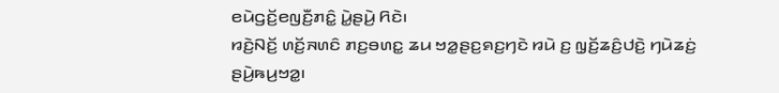ꤕꤣꤧꤞꤢꤩ꤬ꤕꤜꤢꤪ꤬ꤊꤢꤨ꤭ ꤣꤧ꤭ꤔꤣꤧ꤬ ꤖꤢꤧ꤯
ꤙꤢꤧ꤬ꤡꤢꤩ꤬ ꤛꤢꤩ꤬ꤏꤛꤢꤨ ꤊꤢ꤬ꤋꤛꤢ꤭ ꤘꤣ ꤠꤤ꤭ꤔꤢ꤬ꤎꤢ꤬ꤚꤢꤧ ꤙꤣꤧ ꤢ꤬ ꤜ꤫ꤢꤩ꤬ꤘꤢꤨ꤬ꤓꤢꤧ꤬ ꤚꤣꤧꤘꤢꤦ꤬ ꤔꤣꤧ꤬ꤒꤣ꤬ꤠꤤ꤭꤯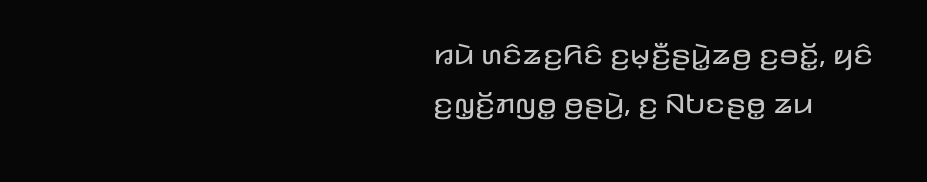ꤙꤣꤧ ꤛꤢꤨꤘꤢ꤬ꤖꤢꤨ ꤢ꤬ꤗ꤫ꤢꤪ꤬ꤔꤣꤧ꤭ꤘꤥ꤬ ꤢ꤬ꤋꤢꤩ꤭, ꤟꤢꤨ ꤢ꤬ꤜ꤫ꤢꤩ꤬ꤊꤜꤥ꤭ ꤥ꤬ꤔꤣꤧ꤬, ꤢ꤬ ꤡꤝꤢꤔꤥ꤭ ꤘꤣ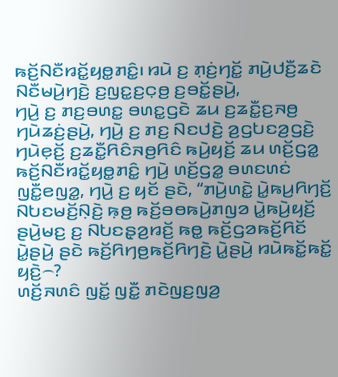ꤒꤢꤩ꤬ꤡꤢꤪꤙꤢꤩ꤭ꤟꤥ꤭ꤊꤢꤨ꤭꤯ ꤙꤣꤧ ꤢ꤬ ꤊ꤫ꤢꤦ꤬ꤚꤢꤩ꤭ ꤊꤣꤧ꤬ꤓꤢꤪ꤬ꤘꤢꤧ ꤡꤢꤪꤗꤣꤧ꤬ꤚꤢꤧ꤬ ꤢ꤬ꤜꤢ꤭ꤢ꤬ꤍ꤫ꤥ꤬ ꤢ꤬ꤋꤢꤩ꤭ꤔꤣꤧ꤬,
ꤚꤣꤧ꤬ ꤢ꤬ ꤊꤢ꤬ꤋꤛꤢ꤭ ꤋꤛꤢ꤭ꤞꤢꤧ ꤘꤣ ꤢ꤬ꤘꤢꤪ꤭ꤢ꤬ꤏꤥ꤬ ꤚꤣꤧꤘꤢꤦ꤬ꤔꤣꤧ꤬, ꤚꤣꤧ꤬ ꤢ꤬ ꤊꤢ꤬ ꤡꤢꤓꤢꤧ꤬ ꤤ꤬ꤞꤝꤢꤤ꤬ꤞꤢꤧ꤬ ꤚꤣꤧꤕ꤫ꤢꤩ꤬ ꤢ꤬ꤘꤢꤪ꤭ꤖꤢꤨꤏꤥ꤬ꤖꤢꤨ ꤒꤣꤧ꤬ꤟꤢꤩ꤬ ꤘꤣ ꤛꤢꤩ꤬ꤞꤤ꤭ ꤒꤢꤩ꤬ꤡꤢꤪꤙꤢꤩ꤭ꤟꤥ꤭ꤊꤢꤨ꤭ ꤚꤣꤧ꤬ ꤛꤢꤩ꤬ꤞꤤ꤭ ꤋꤛꤢꤛꤢꤦ ꤜꤢꤪ꤭ꤕꤜꤤ꤭, ꤚꤣꤧ꤬ ꤢ꤬ ꤟꤢꤩ ꤔꤢꤧ, “ꤊꤣꤧ꤬ꤛꤢꤧ꤭ ꤣꤧ꤭ꤒꤣ꤬ꤖꤚꤢꤩ꤬ ꤡꤝꤢꤗꤢꤩ꤬ꤡ꤫ꤢꤧ꤬ ꤒ꤫ꤥ꤬ ꤒꤢꤩ꤬ꤋꤥꤒꤣꤧ꤬ꤊꤜꤤ ꤣꤧ꤭ꤒꤣꤧ꤬ꤟꤢꤩ꤬ ꤔꤣꤧ꤬ꤗꤢ꤬ ꤢ꤬ ꤡꤝꤢꤔ꤫ꤤ꤬ꤙꤢꤩ꤬ ꤒꤥ꤭ ꤒꤢꤩ꤬ꤞꤤꤒꤢꤩ꤬ꤖꤢꤩ ꤣꤧ꤭ꤔꤣꤧ꤬ ꤔꤢꤧ ꤒꤢꤩ꤬ꤖꤚꤥ꤬ꤒꤢꤩ꤬ꤖꤚꤢꤧ꤬ ꤣꤧ꤭ꤔꤣꤧ꤬ ꤙꤣꤧꤒꤢꤩ꤭ꤒꤢꤩ꤭ ꤟꤢꤧ꤬꤮?
ꤛꤢꤩ꤬ꤏꤛꤢꤨ ꤜꤢꤩ꤭ ꤜꤢꤪ꤭ ꤊꤢꤧꤜꤢ꤬ꤜꤤ꤬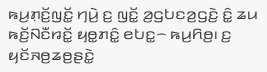ꤒꤣ꤬ꤊ꤫ꤢꤩ꤬ꤜꤢꤩ꤭ ꤚꤣꤧ꤬ ꤢ꤬ ꤜꤢꤩ꤭ ꤤ꤬ꤞꤝꤢꤤ꤬ꤞꤢꤧ꤬ ꤢꤨ꤭ ꤘꤣ ꤒꤢꤩ꤬ꤡꤢꤪꤙꤢꤩ꤭ ꤟꤥ꤭ꤊꤢꤨ꤭ ꤕꤝꤢ꤭꤮ ꤒꤣ꤬ꤖꤥ꤬꤯ ꤢ꤬ ꤟꤢꤩꤏꤥ꤬ꤘꤥ꤬ꤔꤢꤧ꤭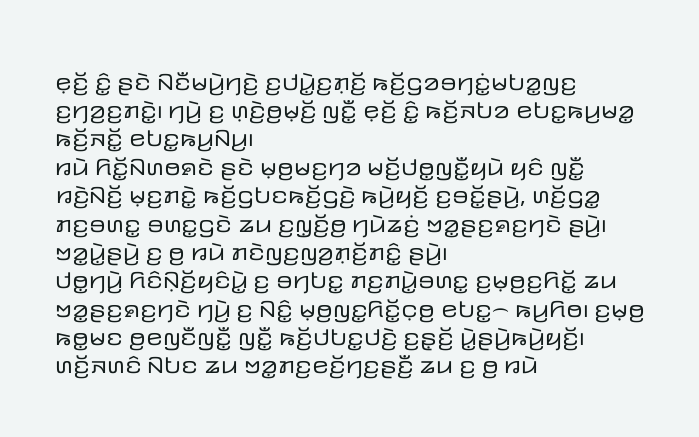ꤕ꤫ꤢꤩ꤬ ꤢꤨ꤭ ꤔꤢꤧ ꤡꤢꤪꤗꤣꤧ꤬ꤚꤢꤧ꤬ ꤢ꤬ꤓꤣꤧ꤭ꤢ꤬ꤊ꤫ꤢꤩ꤬ ꤒꤢꤩ꤬ꤞꤤꤋꤚꤢꤦ꤭ꤗꤝꤤ꤭ꤜꤢ꤬ ꤢ꤬ꤚꤤ꤬ꤢ꤬ꤊꤢꤧ꤭꤯ ꤚꤣꤧ꤬ ꤢ꤬ ꤛ꤫ꤢꤧ꤬ꤥ꤬ꤗ꤫ꤢꤩ꤬ ꤜꤢꤪ꤭ ꤕ꤫ꤢꤩ꤬ ꤢꤨ꤭ ꤒꤢꤩ꤬ꤏꤝꤤ ꤕꤝꤢ꤭ꤒꤣ꤬ꤗꤤ꤭ ꤒꤢꤩ꤬ꤏꤢꤩ꤭ ꤕꤝꤢ꤭ꤒꤣ꤬ꤡꤣ꤬꤯
ꤙꤣꤧ ꤖꤢꤩ꤭ꤡꤛꤥꤎꤢꤧ ꤔꤢꤧ ꤗ꤫ꤥ꤬ꤗꤢ꤬ꤚꤤ ꤗꤢꤩ꤬ꤓꤥ꤭ꤜꤢꤪ꤭ꤟꤣꤧ ꤟꤢꤨ ꤜꤢꤪ꤭ ꤙꤢꤧ꤬ꤡꤢꤩ꤬ ꤗ꤫ꤢ꤬ꤊꤢꤧ꤭ ꤒꤢꤩ꤬ꤞꤝꤢꤒꤢꤩ꤬ꤞꤢꤧ꤬ ꤒꤣꤧ꤬ꤟꤢꤩ꤬ ꤢ꤬ꤋꤢꤩ꤭ꤔꤣꤧ꤬, ꤛꤢꤩ꤬ꤞꤤ꤭ ꤊꤢ꤬ꤋꤛꤢ꤭ ꤋꤛꤢ꤭ꤞꤢꤧ ꤘꤣ ꤢ꤬ꤜ꤫ꤢꤩ꤬ꤥ꤬ ꤚꤣꤧꤘꤢꤦ꤬ ꤠꤤ꤭ꤔꤢ꤬ꤎꤢ꤬ꤚꤢꤧ ꤔꤣꤧ꤬꤯ ꤠꤤ꤭ꤣꤧ꤭ꤔꤣꤧ꤬ ꤢ꤬ ꤥ꤬ ꤙꤣꤧ ꤊꤢꤧꤜꤢ꤬ꤜꤤ꤬ꤊ꤫ꤢꤩ꤬ꤊꤢꤨ꤭ ꤔꤣꤧ꤬꤯
ꤓꤥ꤭ꤚꤣꤧ꤬ ꤖꤢꤨꤡ꤫ꤢꤩ꤬ꤟꤢꤨꤣꤧ꤭ ꤢ꤬ ꤋꤚꤝꤢ꤭ ꤊꤢ꤬ꤊꤣꤧ꤭ꤋꤛꤢ꤭ ꤢ꤬ꤗ꤫ꤥ꤬ꤢ꤬ꤖꤢꤩ꤭ ꤘꤣ ꤠꤤ꤭ꤔꤢ꤬ꤎꤢ꤬ꤚꤢꤧ ꤚꤣꤧ꤬ ꤢ꤬ ꤡꤢꤨ꤭ ꤗ꤫ꤥ꤬ꤜꤢ꤭ꤖꤢꤩ꤭ꤍ꤫ꤥ꤬ ꤕꤝꤢ꤭꤮ ꤒꤣ꤬ꤖꤥ꤯ ꤢ꤬ꤗ꤫ꤥ꤬ ꤒꤥ꤭ꤗꤢ ꤥ꤬ꤕꤜꤢꤪꤜꤢꤪ꤭ ꤜꤢꤪ꤭ ꤒꤢꤩ꤬ꤓꤝꤢ꤭ꤓꤢꤧ꤬ ꤢ꤬ꤔ꤫ꤢꤩ꤬ ꤣꤧ꤭ꤔꤣꤧ꤬ꤒꤣꤧ꤬ꤟꤢꤩ꤬꤯
ꤛꤢꤩ꤬ꤏꤛꤢꤨ ꤡꤝꤢ ꤘꤣ ꤠꤤ꤭ꤊꤢ꤬ꤕꤢꤩ꤬ꤚꤢ꤬ꤔꤢꤪ꤬ ꤘꤣ ꤢ꤬ ꤥ꤬ ꤙꤣꤧ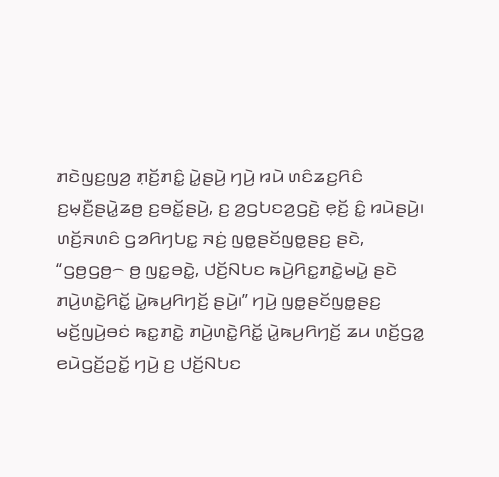ꤊꤢꤧꤜꤢ꤬ꤜꤤ꤬ ꤊ꤫ꤢꤩ꤬ꤊꤢꤨ꤭ ꤣꤧ꤭ꤔꤣꤧ꤬ ꤚꤣꤧ꤬ ꤙꤣꤧ ꤛꤢꤨꤘꤢ꤬ꤖꤢꤨ ꤢ꤬ꤗ꤫ꤢꤪ꤬ꤔꤣꤧ꤭ꤘꤥ꤬ ꤢ꤬ꤋꤢꤩ꤭ꤔꤣꤧ꤬, ꤢ꤬ ꤤ꤬ꤞꤝꤢꤤ꤬ꤞꤢꤧ꤬ ꤕ꤫ꤢꤩ꤬ ꤢꤨ꤭ ꤙꤣꤧꤔꤣꤧ꤬꤯
ꤛꤢꤩ꤬ꤏꤛꤢꤨ ꤞꤤꤖꤚꤝꤢ꤭ ꤏꤢꤦ꤬ ꤜꤥ꤭ꤔꤢꤩꤜꤥ꤭ꤔꤢ꤬ ꤔꤢꤧ, “ꤞꤥ꤬ꤞꤥ꤬꤮ ꤥ꤬ ꤜꤢ꤭ꤋꤢꤧ꤭, ꤓꤢꤩ꤬ꤡꤝꤢ ꤒꤣꤧ꤬ꤖꤢ꤭ꤊꤢꤧ꤭ꤗꤣꤧ꤭ ꤔꤢꤧ ꤊꤣꤧ꤬ꤛꤢꤧ꤭ꤖꤢꤩ꤭ ꤣꤧ꤭ꤒꤣ꤬ꤖꤚꤢꤩ꤬ ꤔꤣꤧ꤬꤯” ꤚꤣꤧ꤬ ꤜꤥ꤭ꤔꤢꤩꤜꤥ꤭ꤔꤢ꤬ ꤗꤢꤩ꤬ꤜꤣꤧ꤬ꤋꤢꤦ ꤒꤢ꤭ꤊꤢꤧ꤭ ꤊꤣꤧ꤬ꤛꤢꤧ꤭ꤖꤢꤩ꤭ ꤣꤧ꤭ꤒꤣ꤬ꤖꤚꤢꤩ꤬ ꤘꤣ ꤛꤢꤩ꤬ꤞꤤ꤭ ꤕꤣꤧꤞꤢꤩ꤬ꤑꤢꤩ꤭ ꤚꤣꤧ꤬ ꤢ꤬ ꤓꤢꤩ꤬ꤡꤝꤢ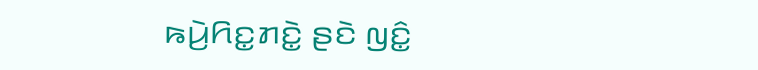ꤒꤣꤧ꤬ꤖꤢ꤭ꤊꤢꤧ꤭ ꤔꤢꤧ ꤜꤢꤨ꤭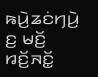ꤒꤣꤧ꤬ꤘꤢꤦꤚꤣꤧ꤬ ꤢ꤬ ꤗꤢꤩ꤬ ꤙꤢꤩ꤬ꤏꤢꤩ꤭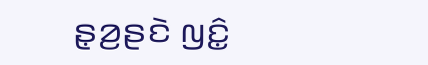ꤔ꤫ꤤ꤬ꤔꤢꤧ ꤜꤢꤨ꤭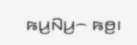ꤒꤣ꤬ꤡꤣ꤬꤮ ꤒꤥ꤬꤯